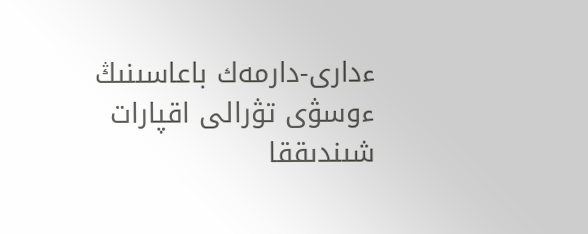ءدارى-دارمەك باعاسىنىڭ ءوسۋى تۋرالى اقپارات شىندىققا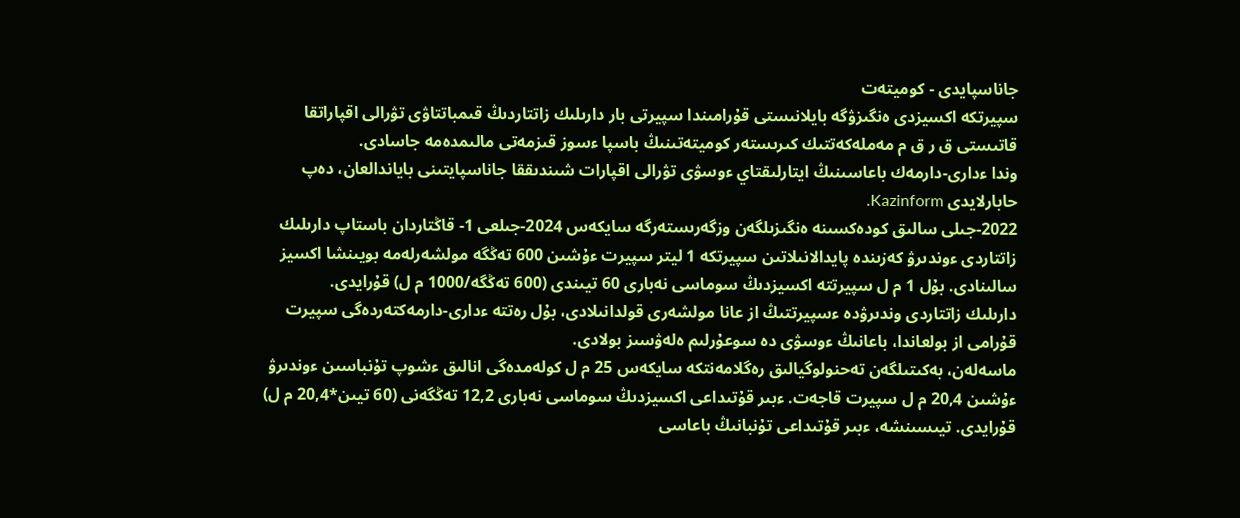جاناسپايدى - كوميتەت
سپيرتكە اكسيزدى ەنگىزۋگە بايلانىستى قۇرامىندا سپيرتى بار دارىلىك زاتتاردىڭ قىمباتتاۋى تۋرالى اقپاراتقا قاتىستى ق ر ق م مەملەكەتتىك كىرىستەر كوميتەتىنىڭ باسپا ءسوز قىزمەتى مالىمدەمە جاسادى.
وندا ءدارى-دارمەك باعاسىنىڭ ايتارلىقتاي ءوسۋى تۋرالى اقپارات شىندىققا جاناسپايتىنى باياندالعان، دەپ حابارلايدى Kazinform.
2022-جىلى سالىق كودەكسىنە ەنگىزىلگەن وزگەرىستەرگە سايكەس 2024-جىلعى 1- قاڭتاردان باستاپ دارىلىك زاتتاردى ءوندىرۋ كەزىندە پايدالانىلاتىن سپيرتكە 1 ليتر سپيرت ءۇشىن 600 تەڭگە مولشەرلەمە بويىنشا اكسيز سالىنادى. بۇل 1 م ل سپيرتتە اكسيزدىڭ سوماسى نەبارى 60 تيىندى (600 تەڭگە/1000 م ل) قۇرايدى.
دارىلىك زاتتاردى وندىرۋدە ءسپيرتتىڭ از عانا مولشەرى قولدانىلادى، بۇل رەتتە ءدارى-دارمەكتەردەگى سپيرت قۇرامى از بولعاندا، باعانىڭ ءوسۋى دە سوعۇرلىم ەلەۋسىز بولادى.
ماسەلەن، بەكىتىلگەن تەحنولوگيالىق رەگلامەنتكە سايكەس 25 م ل كولەمدەگى انالىق ءشوپ تۇنباسىن ءوندىرۋ ءۇشىن 20,4 م ل سپيرت قاجەت. ءبىر قۇتىداعى اكسيزدىڭ سوماسى نەبارى 12,2 تەڭگەنى (60 تيىن*20,4 م ل) قۇرايدى. تيىسىنشە، ءبىر قۇتىداعى تۇنبانىڭ باعاسى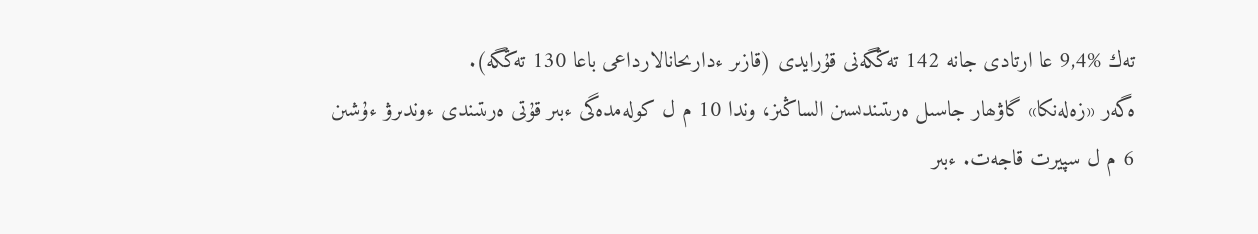تەك %9,4 عا ارتادى جانە 142 تەڭگەنى قۇرايدى (قازىر ءدارىحانالارداعى باعا 130 تەڭگە).
ەگەر «زەلەنكا» گاۋھار جاسىل ەرىتىندىسىن الساڭىز، وندا 10 م ل كولەمدەگى ءبىر قۇتى ەرىتىندى ءوندىرۋ ءۇشىن 6 م ل سپيرت قاجەت. ءبىر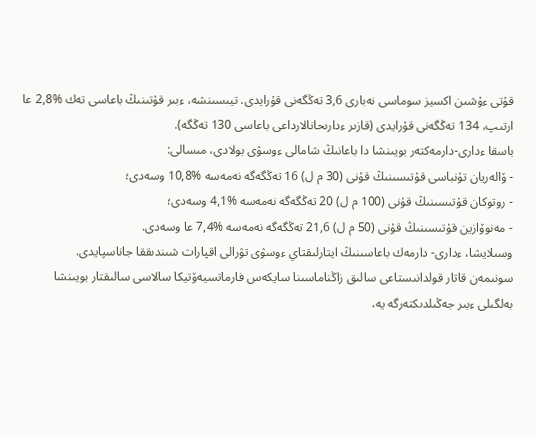قۇتى ءۇشىن اكسيز سوماسى نەبارى 3,6 تەڭگەنى قۇرايدى. تيىسىنشە، ءبىر قۇتىنىڭ باعاسى تەك %2,8 عا ارتىپ، 134 تەڭگەنى قۇرايدى (قازىر ءدارىحانالارداعى باعاسى 130 تەڭگە).
باسقا ءدارى-دارمەكتەر بويىنشا دا باعانىڭ شامالى ءوسۋى بولادى، مىسالى:
- ۆالەريان تۇنباسى قۇتىسىنىڭ قۇنى (30 م ل) 16 تەڭگەگە نەمەسە %10,8 وسەدى؛
- روتوكان قۇتىسىنىڭ قۇنى (100 م ل) 20 تەڭگەگە نەمەسە %4,1 وسەدى؛
- مەنوۆازين قۇتىسىنىڭ قۇنى (50 م ل) 21,6 تەڭگەگە نەمەسە %7,4 عا وسەدى.
وسىلايشا، ءدارى- دارمەك باعاسىنىڭ ايتارلىقتاي ءوسۋى تۋرالى اقپارات شىندىققا جاناسپايدى.
سونىمەن قاتار قولدانىستاعى سالىق زاڭناماسىنا سايكەس فارماتسيەۆتيكا سالاسى سالىقتار بويىنشا بەلگىلى ءبىر جەڭىلدىكتەرگە يە،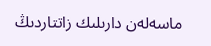ماسەلەن دارىلىك زاتتاردىڭ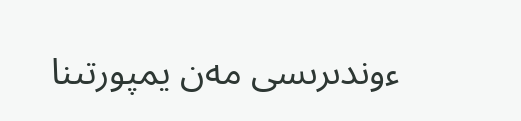ءوندىرىسى مەن يمپورتىنا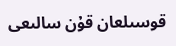قوسىلعان قۇن سالىعى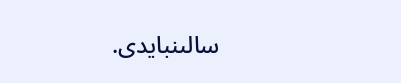سالىنبايدى.